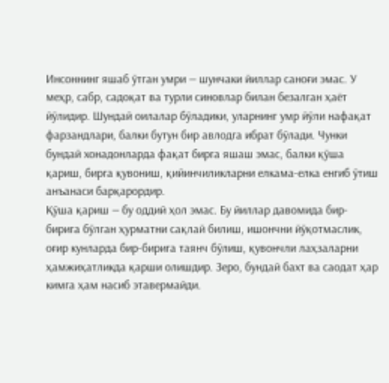Инсоннинг яшаб ўтган умри — шунчаки йиллар саноғи эмас. У меҳр, сабр, садоқат ва турли синовлар билан безалган ҳаёт йўлидир. Шундай оилалар бўладики, уларнинг умр йўли нафақат фарзандлари, балки бутун бир авлодга ибрат бўлади. Чунки бундай хонадонларда фақат бирга яшаш эмас, балки қўша қариш, бирга қувониш, қийинчиликларни елкама-елка енгиб ўтиш анъанаси барқарордир.
Қўша қариш — бу оддий ҳол эмас. Бу йиллар давомида бир-бирига бўлган ҳурматни сақлай билиш, ишончни йўқотмаслик, оғир кунларда бир-бирига таянч бўлиш, қувончли лаҳзаларни ҳамжиҳатликда қарши олишдир. Зеро, бундай бахт ва саодат ҳар кимга ҳам насиб этавермайди.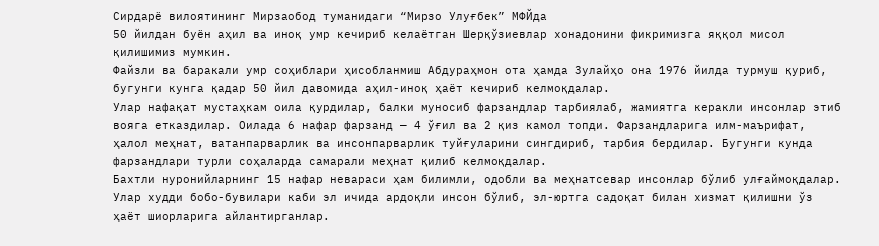Сирдарё вилоятининг Мирзаобод туманидаги “Мирзо Улуғбек” МФЙда
50 йилдан буён аҳил ва иноқ умр кечириб келаётган Шерқўзиевлар хонадонини фикримизга яққол мисол қилишимиз мумкин.
Файзли ва баракали умр соҳиблари ҳисобланмиш Абдураҳмон ота ҳамда Зулайҳо она 1976 йилда турмуш қуриб, бугунги кунга қадар 50 йил давомида аҳил-иноқ ҳаёт кечириб келмоқдалар.
Улар нафақат мустаҳкам оила қурдилар, балки муносиб фарзандлар тарбиялаб, жамиятга керакли инсонлар этиб вояга етказдилар. Оилада 6 нафар фарзанд — 4 ўғил ва 2 қиз камол топди. Фарзандларига илм-маърифат, ҳалол меҳнат, ватанпарварлик ва инсонпарварлик туйғуларини сингдириб, тарбия бердилар. Бугунги кунда фарзандлари турли соҳаларда самарали меҳнат қилиб келмоқдалар.
Бахтли нуронийларнинг 15 нафар невараси ҳам билимли, одобли ва меҳнатсевар инсонлар бўлиб улғаймоқдалар. Улар худди бобо-бувилари каби эл ичида ардоқли инсон бўлиб, эл-юртга садоқат билан хизмат қилишни ўз ҳаёт шиорларига айлантирганлар.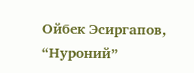Ойбек Эсиргапов,
“Нуроний”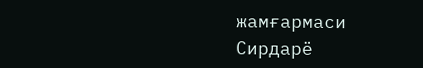жамғармаси
Сирдарё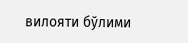вилояти бўлими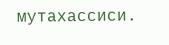мутахассиси.